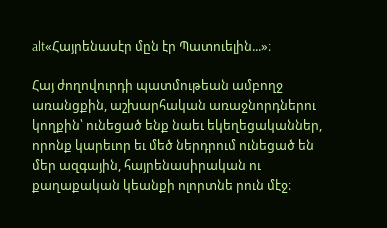alt«Հայրենասէր մըն էր Պատուելին...»։

Հայ ժողովուրդի պատմութեան ամբողջ առանցքին, աշխարհական առաջնորդներու կողքին՝ ունեցած ենք նաեւ եկեղեցականներ, որոնք կարեւոր եւ մեծ ներդրում ունեցած են մեր ազգային, հայրենասիրական ու քաղաքական կեանքի ոլորտնե րուն մէջ։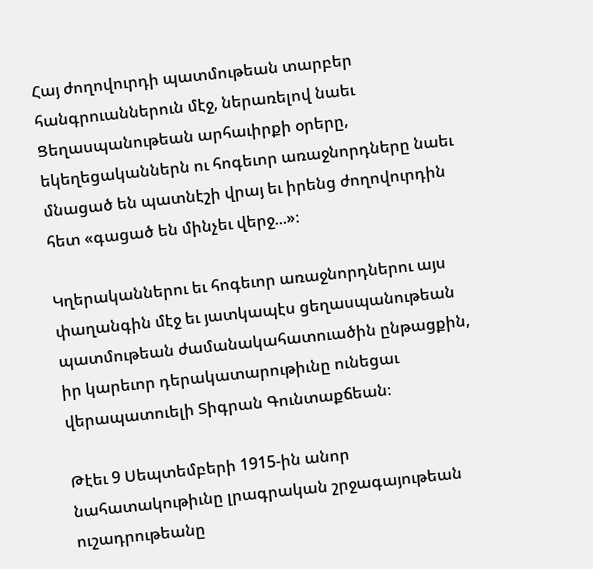Հայ ժողովուրդի պատմութեան տարբեր հանգրուաններուն մէջ, ներառելով նաեւ Ցեղասպանութեան արհաւիրքի օրերը, եկեղեցականներն ու հոգեւոր առաջնորդները նաեւ մնացած են պատնէշի վրայ եւ իրենց ժողովուրդին հետ «գացած են մինչեւ վերջ...»։

Կղերականներու եւ հոգեւոր առաջնորդներու այս փաղանգին մէջ եւ յատկապէս ցեղասպանութեան պատմութեան ժամանակահատուածին ընթացքին, իր կարեւոր դերակատարութիւնը ունեցաւ վերապատուելի Տիգրան Գունտաքճեան։

Թէեւ 9 Սեպտեմբերի 1915-ին անոր նահատակութիւնը լրագրական շրջագայութեան ուշադրութեանը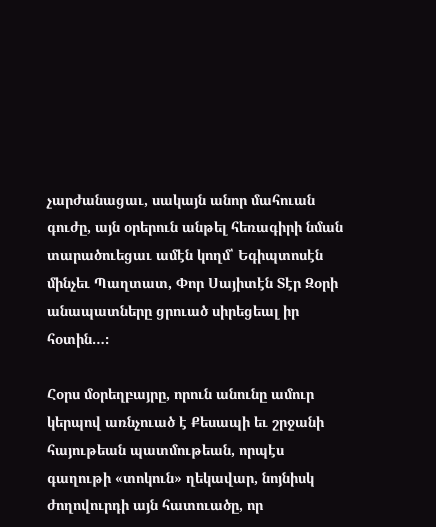չարժանացաւ, սակայն անոր մահուան գուժը, այն օրերուն անթել հեռագիրի նման տարածուեցաւ ամէն կողմ՝ Եգիպտոսէն մինչեւ Պաղտատ, Փոր Սայիտէն Տէր Զօրի անապատները ցրուած սիրեցեալ իր հօտին…։

Հօրս մօրեղբայրը, որուն անունը ամուր կերպով առնչուած է Քեսապի եւ շրջանի հայութեան պատմութեան, որպէս գաղութի «տոկուն» ղեկավար, նոյնիսկ ժողովուրդի այն հատուածը, որ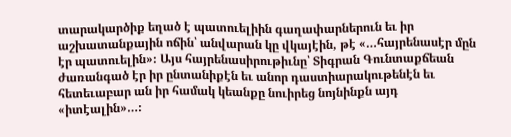տարակարծիք եղած է պատուելիին գաղափարներուն եւ իր աշխատանքային ոճին՝ անվարան կը վկայէին, թէ «…հայրենասէր մըն էր պատուելին»։ Այս հայրենասիրութիւնը՝ Տիգրան Գունտաքճեան ժառանգած էր իր ընտանիքէն եւ անոր դաստիարակութենէն եւ հետեւաբար ան իր համակ կեանքը նուիրեց նոյնինքն այդ «իտէալին»…։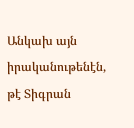Անկախ այն իրականութենէն, թէ Տիգրան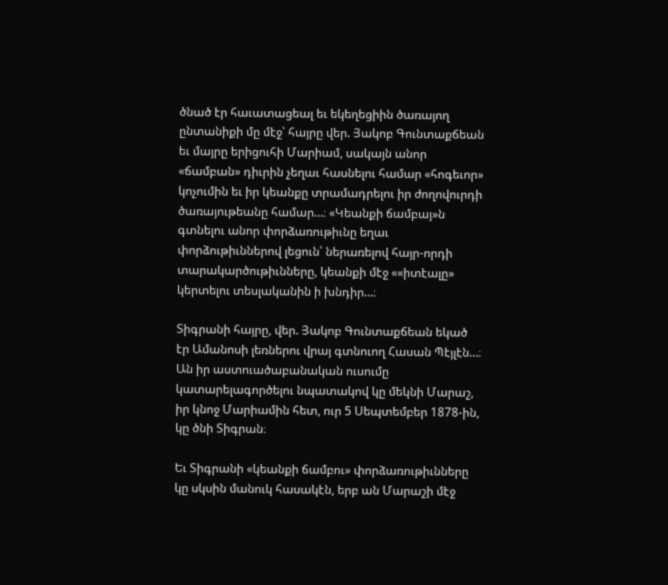ծնած էր հաւատացեալ եւ եկեղեցիին ծառայող ընտանիքի մը մէջ՝ հայրը վեր. Յակոբ Գունտաքճեան եւ մայրը երիցուհի Մարիամ, սակայն անոր «ճամբան» դիւրին չեղաւ հասնելու համար «հոգեւոր» կոչումին եւ իր կեանքը տրամադրելու իր ժողովուրդի ծառայութեանը համար…։ «Կեանքի ճամբայ»ն գտնելու անոր փորձառութիւնը եղաւ փորձութիւններով լեցուն՝ ներառելով հայր-որդի տարակարծութիւնները, կեանքի մէջ ««իտէալը» կերտելու տեսլականին ի խնդիր…։

Տիգրանի հայրը, վեր. Յակոբ Գունտաքճեան եկած էր Ամանոսի լեռներու վրայ գտնուող Հասան Պէյլէն…։ Ան իր աստուածաբանական ուսումը կատարելագործելու նպատակով կը մեկնի Մարաշ, իր կնոջ Մարիամին հետ, ուր 5 Սեպտեմբեր 1878-ին, կը ծնի Տիգրան։

Եւ Տիգրանի «կեանքի ճամբու» փորձառութիւնները կը սկսին մանուկ հասակէն, երբ ան Մարաշի մէջ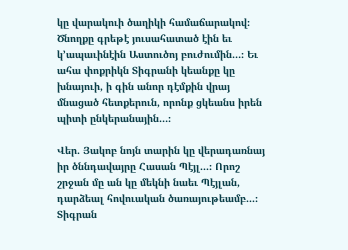կը վարակուի ծաղիկի համաճարակով։ Ծնողքը գրեթէ յուսահատած էին եւ կ’ապաւինէին Աստուծոյ բուժումին…։ Եւ ահա փոքրիկն Տիգրանի կեանքը կը խնայուի, ի գին անոր դէմքին վրայ մնացած հետքերուն, որոնք ցկեանս իրեն պիտի ընկերանային…։

Վեր. Յակոբ նոյն տարին կը վերադառնայ իր ծննդավայրը Հասան Պէյլ...։ Որոշ շրջան մը ան կը մեկնի նաեւ Պէյլան, դարձեալ հովուական ծառայութեամբ...։ Տիգրան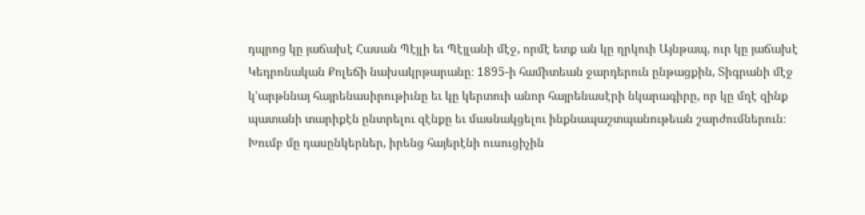դպրոց կը յաճախէ Հասան Պէյլի եւ Պէյլանի մէջ, որմէ ետք ան կը ղրկուի Այնթապ, ուր կը յաճախէ Կեդրոնական Քոլեճի նախակրթարանը։ 1895-ի համիտեան ջարդերուն ընթացքին, Տիգրանի մէջ կ’արթննայ հայրենասիրութիւնը եւ կը կերտուի անոր հայրենասէրի նկարագիրը, որ կը մղէ զինք պատանի տարիքէն ընտրելու զէնքը եւ մասնակցելու ինքնապաշտպանութեան շարժումներուն։ Խումբ մը դասընկերներ, իրենց հայերէնի ուսուցիչին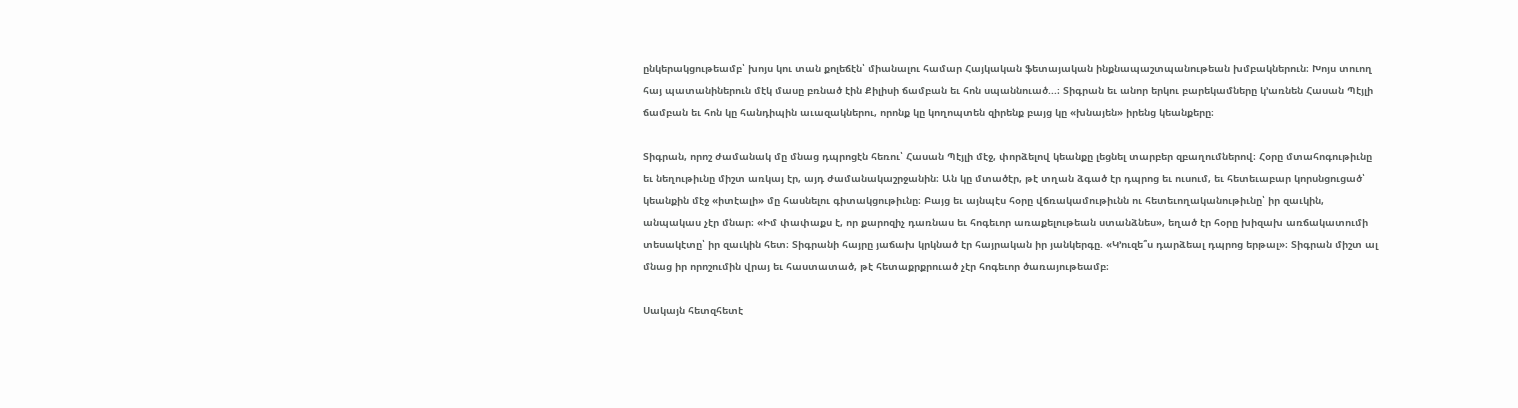ընկերակցութեամբ՝ խոյս կու տան քոլեճէն՝ միանալու համար Հայկական ֆետայական ինքնապաշտպանութեան խմբակներուն։ Խոյս տուող հայ պատանիներուն մէկ մասը բռնած էին Քիլիսի ճամբան եւ հոն սպաննուած...։ Տիգրան եւ անոր երկու բարեկամները կ’առնեն Հասան Պէյլի ճամբան եւ հոն կը հանդիպին աւազակներու, որոնք կը կողոպտեն զիրենք բայց կը «խնայեն» իրենց կեանքերը։

Տիգրան, որոշ ժամանակ մը մնաց դպրոցէն հեռու՝ Հասան Պէյլի մէջ, փորձելով կեանքը լեցնել տարբեր զբաղումներով։ Հօրը մտահոգութիւնը եւ նեղութիւնը միշտ առկայ էր, այդ ժամանակաշրջանին։ Ան կը մտածէր, թէ տղան ձգած էր դպրոց եւ ուսում, եւ հետեւաբար կորսնցուցած՝ կեանքին մէջ «իտէալի» մը հասնելու գիտակցութիւնը։ Բայց եւ այնպէս հօրը վճռակամութիւնն ու հետեւողականութիւնը՝ իր զաւկին, անպակաս չէր մնար։ «Իմ փափաքս է, որ քարոզիչ դառնաս եւ հոգեւոր առաքելութեան ստանձնես», եղած էր հօրը խիզախ առճակատումի տեսակէտը՝ իր զաւկին հետ։ Տիգրանի հայրը յաճախ կրկնած էր հայրական իր յանկերգը. «Կ’ուզե՞ս դարձեալ դպրոց երթալ»։ Տիգրան միշտ ալ մնաց իր որոշումին վրայ եւ հաստատած, թէ հետաքրքրուած չէր հոգեւոր ծառայութեամբ։

Սակայն հետզհետէ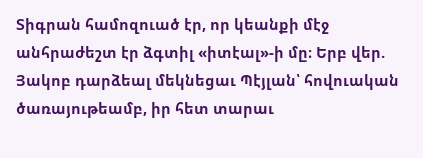Տիգրան համոզուած էր, որ կեանքի մէջ անհրաժեշտ էր ձգտիլ «իտէալ»-ի մը։ Երբ վեր. Յակոբ դարձեալ մեկնեցաւ Պէյլան՝ հովուական ծառայութեամբ, իր հետ տարաւ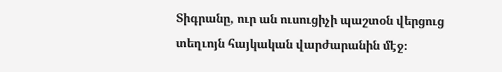Տիգրանը, ուր ան ուսուցիչի պաշտօն վերցուց տեղւոյն հայկական վարժարանին մէջ։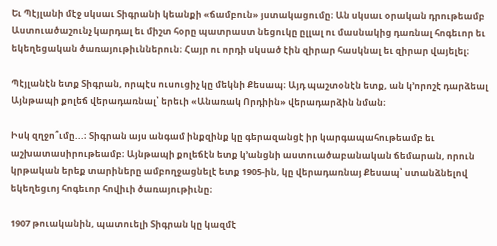Եւ Պէյլանի մէջ սկսաւ Տիգրանի կեանքի «ճամբուն» յստակացումը։ Ան սկսաւ օրական դրութեամբ Աստուածաշունչ կարդալ եւ միշտ հօրը պատրաստ նեցուկը ըլլալ ու մասնակից դառնալ հոգեւոր եւ եկեղեցական ծառայութիւններուն։ Հայր ու որդի սկսած էին զիրար հասկնալ եւ զիրար վայելել։

Պէյլանէն ետք Տիգրան, որպէս ուսուցիչ կը մեկնի Քեսապ։ Այդ պաշտօնէն ետք, ան կ’որոշէ դարձեալ Այնթապի քոլեճ վերադառնալ՝ երեւի «Անառակ Որդիին» վերադարձին նման։

Իսկ զղջո՞ւմը...։ Տիգրան այս անգամ ինքզինք կը գերազանցէ իր կարգապահութեամբ եւ աշխատասիրութեամբ։ Այնթապի քոլեճէն ետք կ’անցնի աստուածաբանական ճեմարան, որուն կրթական երեք տարիները ամբողջացնելէ ետք 1905-ին, կը վերադառնայ Քեսապ՝ ստանձնելով եկեղեցւոյ հոգեւոր հովիւի ծառայութիւնը։

1907 թուականին, պատուելի Տիգրան կը կազմէ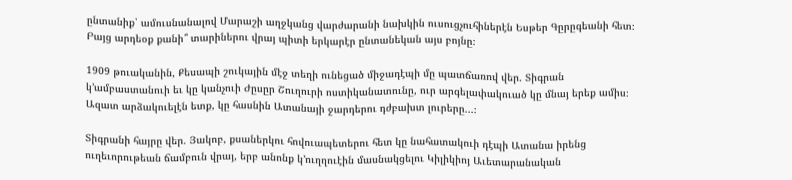ընտանիք՝ ամուսնանալով Մարաշի աղջկանց վարժարանի նախկին ուսուցչուհիներէն Եսթեր Գըրըգեանի հետ։ Բայց արդեօք քանի՞ տարիներու վրայ պիտի երկարէր ընտանեկան այս բոյնը։

1909 թուականին, Քեսապի շուկային մէջ տեղի ունեցած միջադէպի մը պատճառով վեր. Տիգրան կ’ամբաստանուի եւ կը կանչուի Ժըսըր Շուղուրի ոստիկանատունը, ուր արգելափակուած կը մնայ երեք ամիս։ Ազատ արձակուելէն ետք, կը հասնին Ատանայի ջարդերու դժբախտ լուրերը...։

Տիգրանի հայրը վեր. Յակոբ, քսաներկու հովուապետերու հետ կը նահատակուի դէպի Ատանա իրենց ուղեւորութեան ճամբուն վրայ, երբ անոնք կ’ուղղուէին մասնակցելու Կիլիկիոյ Աւետարանական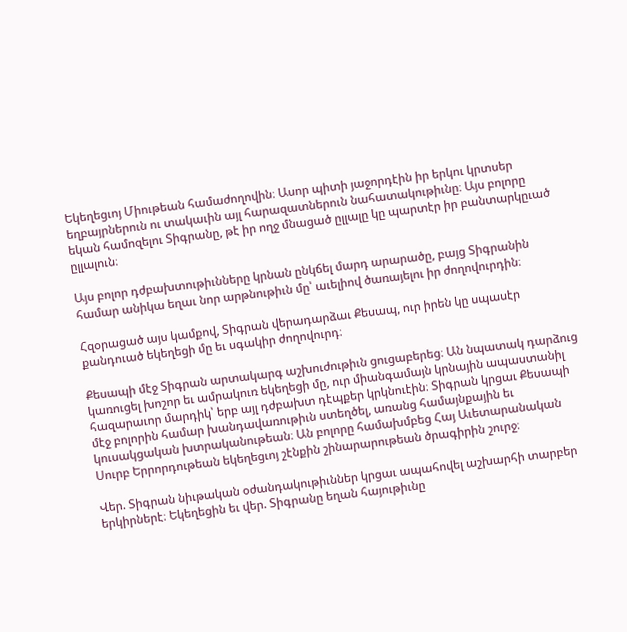Եկեղեցւոյ Միութեան համաժողովին։ Ասոր պիտի յաջորդէին իր երկու կրտսեր եղբայրներուն ու տակաւին այլ հարազատներուն նահատակութիւնը։ Այս բոլորը եկան համոզելու Տիգրանը, թէ իր ողջ մնացած ըլլալը կը պարտէր իր բանտարկըւած ըլլալուն։

Այս բոլոր դժբախտութիւնները կրնան ընկճել մարդ արարածը, բայց Տիգրանին համար անիկա եղաւ նոր արթնութիւն մը՝ աւելիով ծառայելու իր ժողովուրդին։

Հզօրացած այս կամքով, Տիգրան վերադարձաւ Քեսապ, ուր իրեն կը սպասէր քանդուած եկեղեցի մը եւ սգակիր ժողովուրդ։

Քեսապի մէջ Տիգրան արտակարգ աշխուժութիւն ցուցաբերեց։ Ան նպատակ դարձուց կառուցել խոշոր եւ ամրակուռ եկեղեցի մը, ուր միանգամայն կրնային ապաստանիլ հազարաւոր մարդիկ՝ երբ այլ դժբախտ դէպքեր կրկնուէին։ Տիգրան կրցաւ Քեսապի մէջ բոլորին համար խանդավառութիւն ստեղծել, առանց համայնքային եւ կուսակցական խտրականութեան։ Ան բոլորը համախմբեց Հայ Աւետարանական Սուրբ Երրորդութեան եկեղեցւոյ շէնքին շինարարութեան ծրագիրին շուրջ։

Վեր. Տիգրան նիւթական օժանդակութիւններ կրցաւ ապահովել աշխարհի տարբեր երկիրներէ։ Եկեղեցին եւ վեր. Տիգրանը եղան հայութիւնը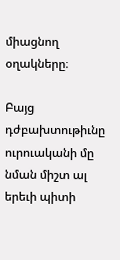միացնող օղակները։

Բայց դժբախտութիւնը ուրուականի մը նման միշտ ալ երեւի պիտի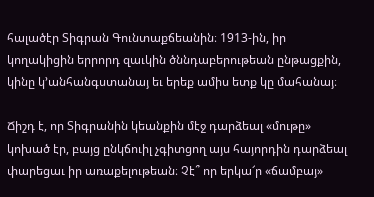հալածէր Տիգրան Գունտաքճեանին։ 1913-ին, իր կողակիցին երրորդ զաւկին ծննդաբերութեան ընթացքին, կինը կ’անհանգստանայ եւ երեք ամիս ետք կը մահանայ։

Ճիշդ է, որ Տիգրանին կեանքին մէջ դարձեալ «մութը» կոխած էր, բայց ընկճուիլ չգիտցող այս հայորդին դարձեալ փարեցաւ իր առաքելութեան։ Չէ՞ որ երկա՜ր «ճամբայ»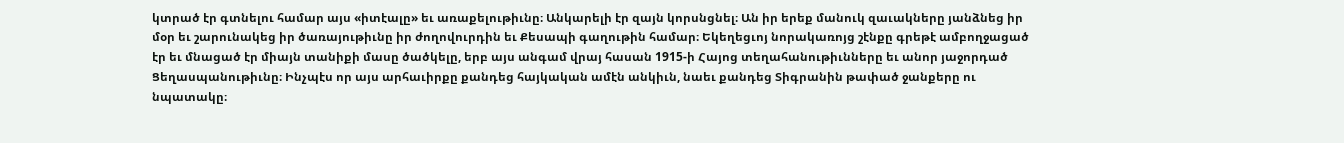կտրած էր գտնելու համար այս «իտէալը» եւ առաքելութիւնը։ Անկարելի էր զայն կորսնցնել։ Ան իր երեք մանուկ զաւակները յանձնեց իր մօր եւ շարունակեց իր ծառայութիւնը իր ժողովուրդին եւ Քեսապի գաղութին համար։ Եկեղեցւոյ նորակառոյց շէնքը գրեթէ ամբողջացած էր եւ մնացած էր միայն տանիքի մասը ծածկելը, երբ այս անգամ վրայ հասան 1915-ի Հայոց տեղահանութիւնները եւ անոր յաջորդած Ցեղասպանութիւնը։ Ինչպէս որ այս արհաւիրքը քանդեց հայկական ամէն անկիւն, նաեւ քանդեց Տիգրանին թափած ջանքերը ու նպատակը։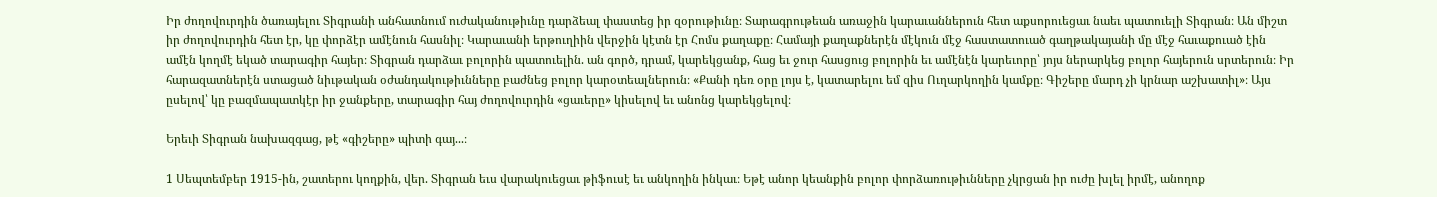Իր ժողովուրդին ծառայելու Տիգրանի անհատնում ուժականութիւնը դարձեալ փաստեց իր զօրութիւնը։ Տարագրութեան առաջին կարաւաններուն հետ աքսորուեցաւ նաեւ պատուելի Տիգրան։ Ան միշտ իր ժողովուրդին հետ էր, կը փորձէր ամէնուն հասնիլ։ Կարաւանի երթուղիին վերջին կէտն էր Հոմս քաղաքը։ Համայի քաղաքներէն մէկուն մէջ հաստատուած գաղթակայանի մը մէջ հաւաքուած էին ամէն կողմէ եկած տարագիր հայեր։ Տիգրան դարձաւ բոլորին պատուելին. ան գործ, դրամ, կարեկցանք, հաց եւ ջուր հասցուց բոլորին եւ ամէնէն կարեւորը՝ յոյս ներարկեց բոլոր հայերուն սրտերուն։ Իր հարազատներէն ստացած նիւթական օժանդակութիւնները բաժնեց բոլոր կարօտեալներուն։ «Քանի դեռ օրը լոյս է, կատարելու եմ զիս Ուղարկողին կամքը։ Գիշերը մարդ չի կրնար աշխատիլ»։ Այս ըսելով՝ կը բազմապատկէր իր ջանքերը, տարագիր հայ ժողովուրդին «ցաւերը» կիսելով եւ անոնց կարեկցելով։

Երեւի Տիգրան նախազգաց, թէ «գիշերը» պիտի գայ...։

1 Սեպտեմբեր 1915-ին, շատերու կողքին, վեր. Տիգրան եւս վարակուեցաւ թիֆուսէ եւ անկողին ինկաւ։ Եթէ անոր կեանքին բոլոր փորձառութիւնները չկրցան իր ուժը խլել իրմէ, անողոք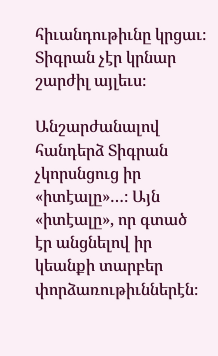հիւանդութիւնը կրցաւ։ Տիգրան չէր կրնար շարժիլ այլեւս։

Անշարժանալով հանդերձ Տիգրան չկորսնցուց իր «իտէալը»…։ Այն «իտէալը», որ գտած էր անցնելով իր կեանքի տարբեր փորձառութիւններէն։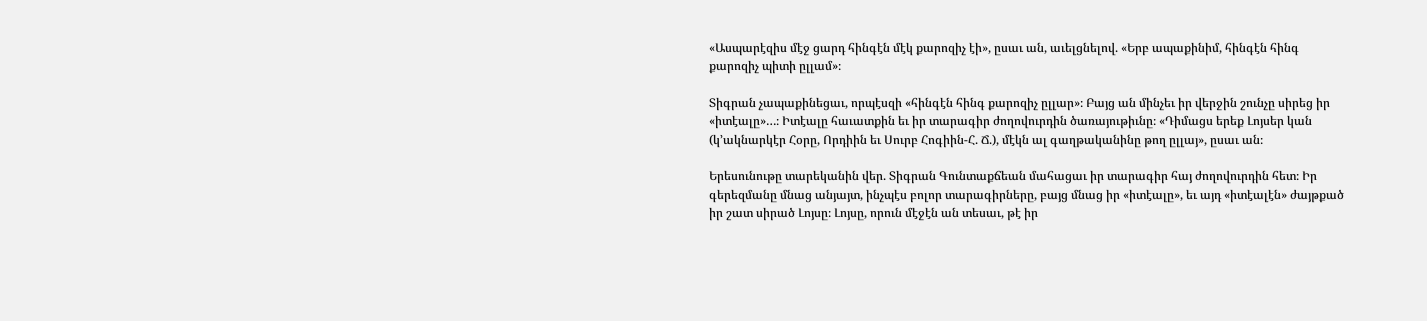«Ասպարէզիս մէջ ցարդ հինգէն մէկ քարոզիչ էի», ըսաւ ան, աւելցնելով. «Երբ ապաքինիմ, հինգէն հինգ քարոզիչ պիտի ըլլամ»։

Տիգրան չապաքինեցաւ, որպէսզի «հինգէն հինգ քարոզիչ ըլլար»։ Բայց ան մինչեւ իր վերջին շունչը սիրեց իր «իտէալը»…։ Իտէալը հաւատքին եւ իր տարագիր ժողովուրդին ծառայութիւնը։ «Դիմացս երեք Լոյսեր կան (կ’ակնարկէր Հօրը, Որդիին եւ Սուրբ Հոգիին-Հ. Ճ.), մէկն ալ գաղթականինը թող ըլլայ», ըսաւ ան։

Երեսունութը տարեկանին վեր. Տիգրան Գունտաքճեան մահացաւ իր տարագիր հայ ժողովուրդին հետ։ Իր գերեզմանը մնաց անյայտ, ինչպէս բոլոր տարագիրները, բայց մնաց իր «իտէալը», եւ այդ «իտէալէն» ժայթքած իր շատ սիրած Լոյսը։ Լոյսը, որուն մէջէն ան տեսաւ, թէ իր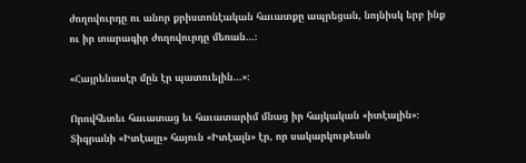ժողովուրդը ու անոր քրիստոնէական հաւատքը ապրեցան, նոյնիսկ երբ ինք ու իր տարագիր ժողովուրդը մեռան…։

«Հայրենասէր մըն էր պատուելին…»։

Որովհետեւ հաւատաց եւ հաւատարիմ մնաց իր հայկական «իտէալին»։ Տիգրանի «Իտէալը» հայուն «Իտէալն» էր, որ սակարկութեան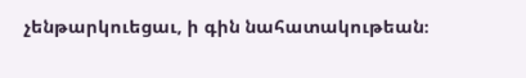չենթարկուեցաւ, ի գին նահատակութեան։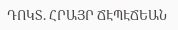ԴՈԿՏ. ՀՐԱՅՐ ՃԷՊԷՃԵԱՆ